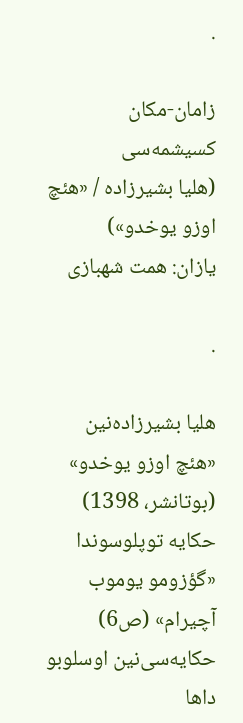.

زامان-مکان کسیشمه‌سی
(هلیا بشیرزاده‌ / «هئچ اوزو یوخدو»)
یازان: همت شهبازی

.

هلیا بشیرزاده‌نین «هئچ اوزو یوخدو» (بوتانشر، 1398) حکایه توپلوسوندا «گؤزومو یوموب آچیرام» (ص6) حکایه‌سی‌نین اوسلوبو داها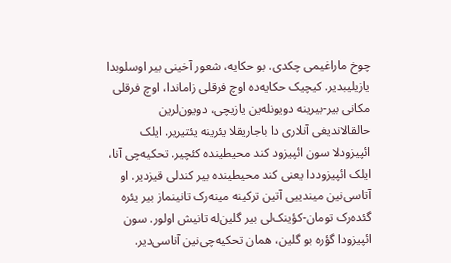چوخ ماراغیمی چکدی. بو حکایه‌، شعور آخینی بیر اوسلوبدا یازیلیبدیر. کیچیک حکایه‌ده اوچ فرقلی زاماندا، اوچ فرقلی مکانی بیر-بیرینه دویونله‌ین یازیچی، دویون‌لرین حالقالاندیغی آنلاری دا باجاریقلا یئرینه یئتیریر. ایلک ائپیزودلا سون ائپیزود کند محیطینده کئچیر. تحکیه‌چی آنا، ایلک ائپیزوددا یعنی کند محیطینده بیر کندلی قیزدیر. او آتاسی‌نین میندییی آتین ترکینه مینه‌رک تانینماز بیر یئره گئده‌رک تومان-کؤینک‌لی بیر گلین‌له تانیش اولور. سون ائپیزودا گؤره بو گلین، همان تحکیه‌چی‌نین آناسی‌دیر.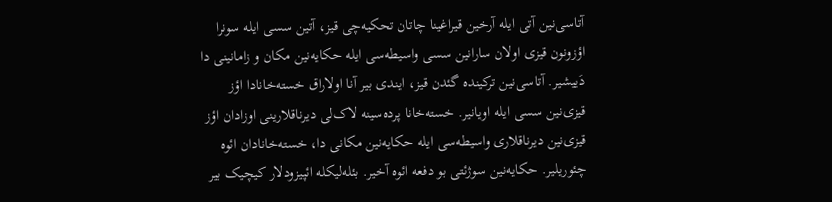آتاسی‌نین آتی ایله آرخین قیراغینا چاتان تحکیه‌چی قیز، آتین سسی ایله سونرا اؤزونون قیزی اولان سارانین سسی واسیطه‌سی ایله حکایه‌نین مکان و زامانینی دا دَییشیر. آتاسی‌نین ترکینده گئدن قیز، ایندی بیر آنا اولاراق خسته‌خانادا اؤز قیزی‌نین سسی ایله اویانیر. خسته‌خانا پرده‌سینه لاک‌لی دیرناقلارینی اوزادان اؤز قیزی‌نین دیرناقلاری واسیطه‌سی ایله حکایه‌نین مکانی دا، خسته‌خانادان ائوه چئوریلیر. حکایه‌نین سوژئتی بو دفعه ائوه آخیر. بئله‌لیکله ائپیزودلار کیچیک بیر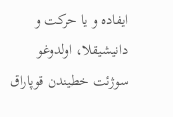ایفاده و یا حرکت و دانیشیقلا، اولدوغو سوژئت خطیندن قوپاراق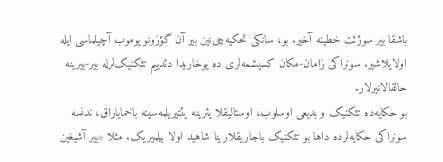باشقا بیر سوژئت خطینه آخیر. بو، سانکی تحکیه‌چی‌نین بیر آن گؤزونو یوموب آچیلماسی ایله اولایلاشیر. سونراکی زامان-مکان کسیشمه‌لری ده یوخاریدا دئدییم تئکنیک‌لرله بیر-بیرینه حالقالانیرلار.
بو حکایه‌ده تئکنیک و بدیعی اوسلوب، اوستالیقلا یئرینه یئتیریلمه‌سینه باخمایاراق، ندنسه سونراکی حکایه‌لرده داها بو تئکنیک باجاریقلارینا شاهید اولا بیلمیریک. مثلا «بیر آشیغین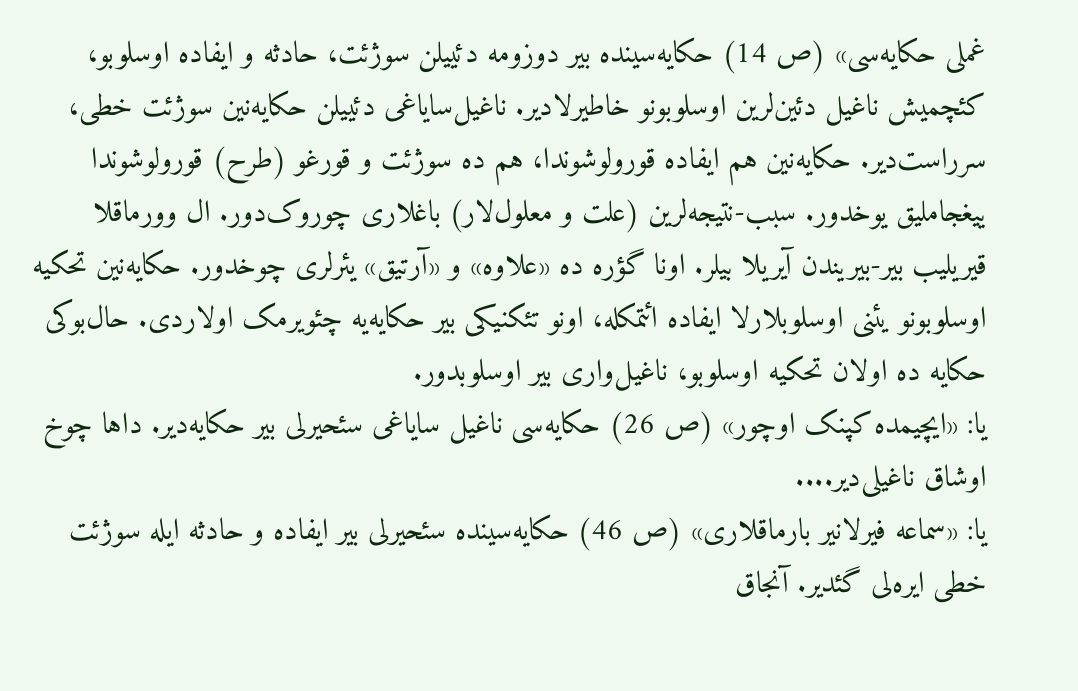غملی حکایه‌سی» (ص 14) حکایه‌سینده بیر دوزومه دئییلن سوژئت، حادثه و ایفاده اوسلوبو، کئچمیش ناغیل دئین‌لرین اوسلوبونو خاطیرلادیر. ناغیل‌سایاغی دئییلن حکایه‌نین سوژئت خطی، سرراست‌دیر. حکایه‌نین هم ایفاده قورولوشوندا، هم ده سوژئت و قورغو (طرح) قورولوشوندا ییغجاملیق یوخدور. سبب-نتیجه‌لرین (علت و معلول‌لار) باغلاری چوروک‌دور. ال وورماقلا قیریلیب بیر-بیریندن آیریلا بیلر. اونا گؤره ده «علاوه» و «آرتیق» یئرلری چوخدور. حکایه‌نین تحکیه اوسلوبونو یئنی اوسلوبلارلا ایفاده ائتمکله، اونو تئکنیکی بیر حکایه‌یه چئویرمک اولاردی. حال‌بوکی حکایه ده اولان تحکیه اوسلوبو، ناغیل‌واری بیر اوسلوبدور.
یا: «ایچیمده کپنک اوچور» (ص 26) حکایه‌سی ناغیل‌ سایاغی سئحیرلی بیر حکایه‌دیر. داها چوخ اوشاق ناغیلی‌دیر....
یا: «سماعه فیرلانیر بارماقلاری» (ص 46) حکایه‌سینده سئحیرلی بیر ایفاده و حادثه ایله سوژئت خطی ایره‌لی گئدیر. آنجاق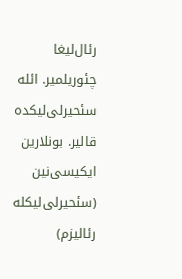رئال‌لیغا چئوریلمیر. ائله سئحیرلی‌لیکده قالیر. بونلارین ایکیسی‌نین (سئحیرلی‌لیکله رئالیزم)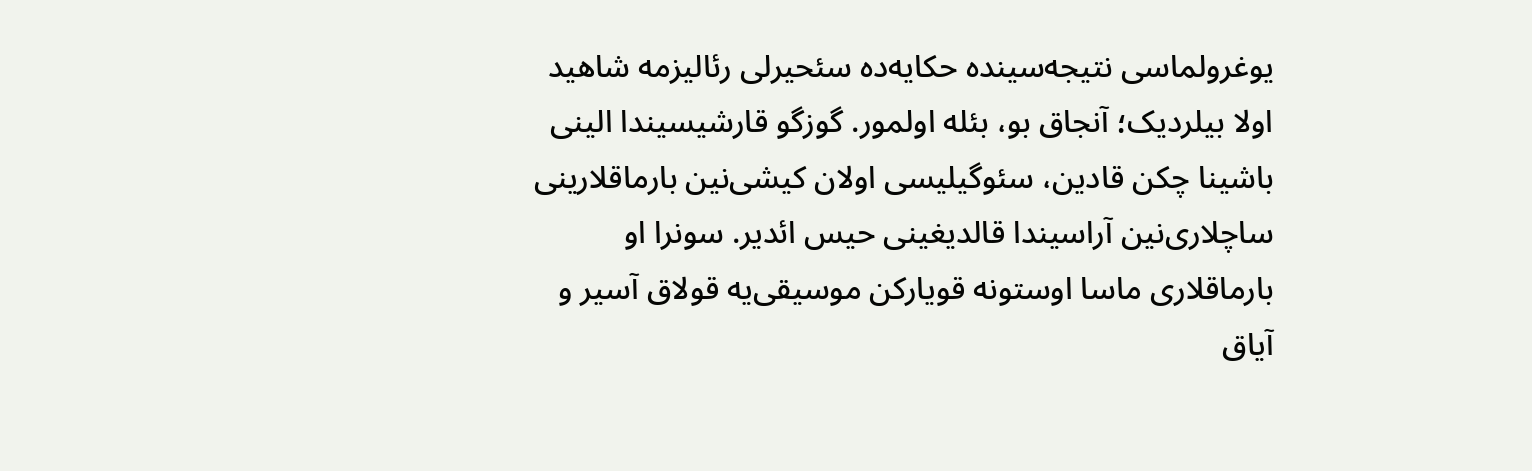یوغرولماسی نتیجه‌سینده حکایه‌ده سئحیرلی رئالیزمه شاهید اولا بیلردیک؛ آنجاق بو، بئله اولمور. گوزگو قارشیسیندا الینی باشینا چکن قادین، سئوگیلیسی اولان کیشی‌نین بارماقلارینی ساچلاری‌نین آراسیندا قالدیغینی حیس ائدیر. سونرا او بارماقلاری ماسا اوستونه قویارکن موسیقی‌یه قولاق آسیر و آیاق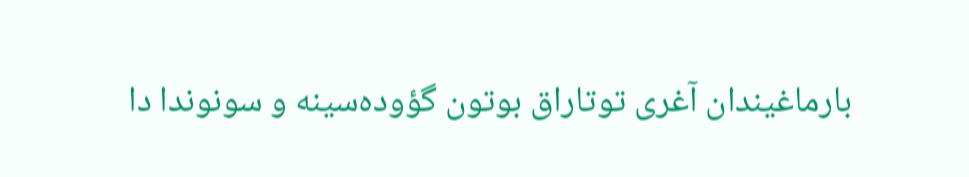بارماغیندان آغری توتاراق بوتون گؤوده‌سینه و سونوندا دا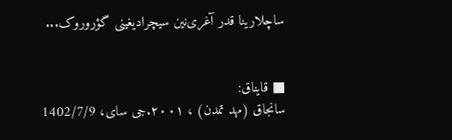ساچلارینا قدر آغری‌نین سیچرادیغینی گؤروروک...


■ قایناق:
سانجاق (مهد تمدن) ، ۲۰۰۱.جی سای، 1402/7/9